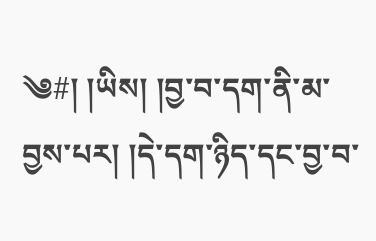༄#། །ཡིས། །བྱ་བ་དག་ནི་མ་བྱས་པར། །དེ་དག་ཉིད་དང་བྱ་བ་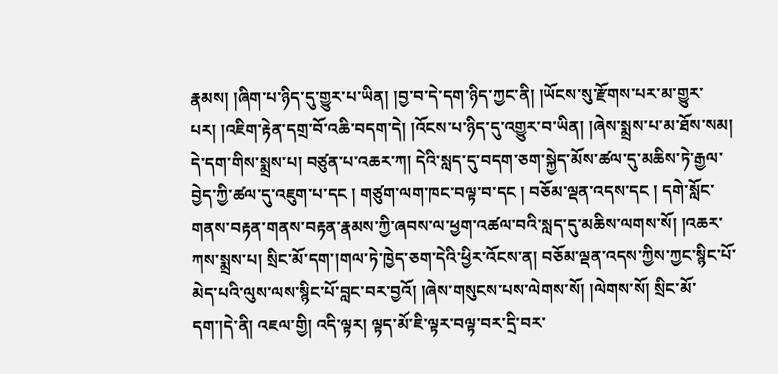རྣམས། །ཞིག་པ་ཉིད་དུ་གྱུར་པ་ཡིན། །བྱ་བ་དེ་དག་ཉིད་ཀྱང་ནི། །ཡོངས་སུ་རྫོགས་པར་མ་གྱུར་པར། །འཇིག་རྟེན་དགྲ་བོ་འཆི་བདག་དེ། །འོངས་པ་ཉིད་དུ་འགྱུར་བ་ཡིན། །ཞེས་སྨྲས་པ་མ་ཐོས་སམ། དེ་དག་གིས་སྨྲས་པ། བཙུན་པ་འཆར་ཀ། དེའི་སླད་དུ་བདག་ཅག་སྐྱེད་མོས་ཚལ་དུ་མཆིས་ཏེ་རྒྱལ་བྱེད་ཀྱི་ཚལ་དུ་འཇུག་པ་དང ། གཙུག་ལག་ཁང་བལྟ་བ་དང ། བཅོམ་ལྡན་འདས་དང ། དགེ་སློང་གནས་བརྟན་གནས་བརྟན་རྣམས་ཀྱི་ཞབས་ལ་ཕྱག་འཚལ་བའི་སླད་དུ་མཆིས་ལགས་སོ། །འཆར་ཀས་སྨྲས་པ། སྲིང་མོ་དག་།གལ་ཏེ་ཁྱེད་ཅག་དེའི་ཕྱིར་འོངས་ན། བཅོམ་ལྡན་འདས་ཀྱིས་ཀྱང་སྙིང་པོ་མེད་པའི་ལུས་ལས་སྙིང་པོ་བླང་བར་བྱའོ། །ཞེས་གསུངས་པས་ལེགས་སོ། །ལེགས་སོ། སྲིང་མོ་དག་།དེ་ནི། འཇལ་གྱི། འདི་ལྟར། ལྟད་མོ་ཇི་ལྟར་བལྟ་བར་དྲི་བར་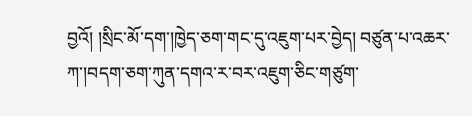བྱའོ། །སྲིང་མོ་དག་།ཁྱེད་ཅག་གང་དུ་འཇུག་པར་བྱེད། བཙུན་པ་འཆར་ཀ་།བདག་ཅག་ཀུན་དགའ་ར་བར་འཇུག་ཅིང་གཙུག་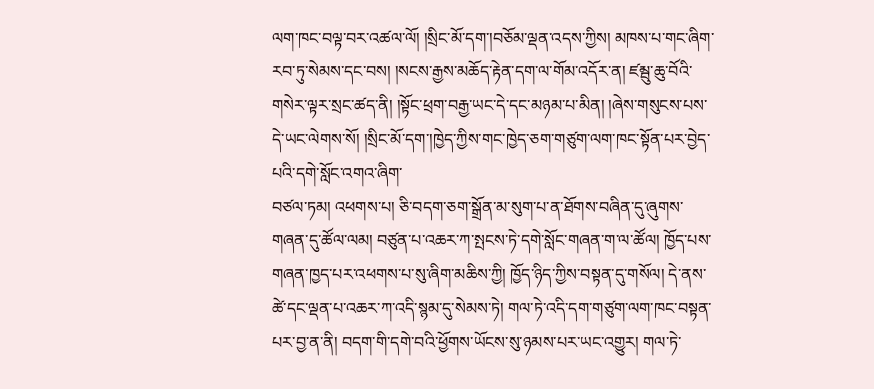ལག་ཁང་བལྟ་བར་འཚལ་ལོ། །སྲིང་མོ་དག་།བཅོམ་ལྡན་འདས་ཀྱིས། མཁས་པ་གང་ཞིག་རབ་ཏུ་སེམས་དང་བས། །སངས་རྒྱས་མཆོད་རྟེན་དག་ལ་གོམ་འདོར་ན། ཛམྦུ་ཆུ་བོའི་གསེར་ལྟར་སྲང་ཚད་ནི། །སྟོང་ཕྲག་བརྒྱ་ཡང་དེ་དང་མཉམ་པ་མིན། །ཞེས་གསུངས་པས་དེ་ཡང་ལེགས་སོ། །སྲིང་མོ་དག་།ཁྱེད་ཀྱིས་གང་ཁྱེད་ཅག་གཙུག་ལག་ཁང་སྟོན་པར་བྱེད་པའི་དགེ་སློང་འགའ་ཞིག་
བཙལ་ཏམ། འཕགས་པ། ཅི་བདག་ཅག་སྒྲོན་མ་སུག་པ་ན་ཐོགས་བཞིན་དུ་ཞུགས་གཞན་དུ་ཚོལ་ལམ། བཙུན་པ་འཆར་ཀ་སྤངས་ཏེ་དགེ་སློང་གཞན་ག་ལ་ཚོལ། ཁྱོད་པས་གཞན་ཁྱད་པར་འཕགས་པ་སུ་ཞིག་མཆིས་ཀྱི། ཁྱོད་ཉིད་ཀྱིས་བསྟན་དུ་གསོལ། དེ་ནས་ཚེ་དང་ལྡན་པ་འཆར་ཀ་འདི་སྙམ་དུ་སེམས་ཏེ། གལ་ཏེ་འདི་དག་གཙུག་ལག་ཁང་བསྟན་པར་བྱ་ན་ནི། བདག་གི་དགེ་བའི་ཕྱོགས་ཡོངས་སུ་ཉམས་པར་ཡང་འགྱུར། གལ་ཏེ་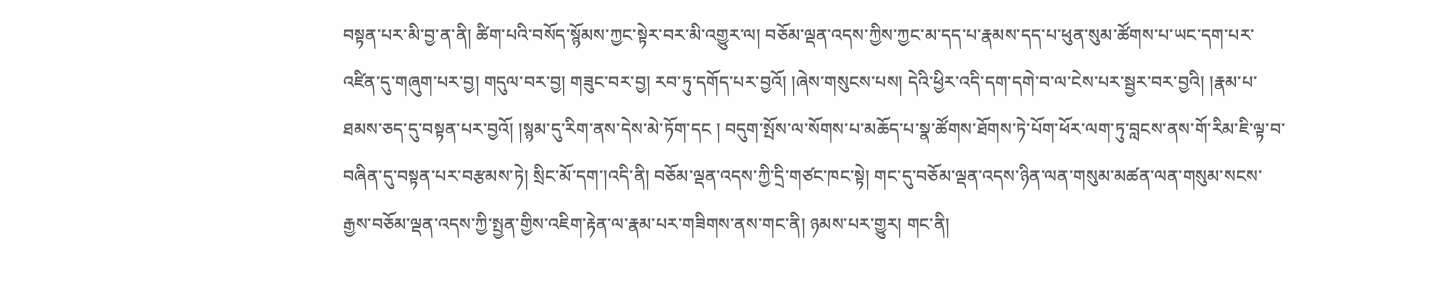བསྟན་པར་མི་བྱ་ན་ནི། ཚིག་པའི་བསོད་སྙོམས་ཀྱང་སྟེར་བར་མི་འགྱུར་ལ། བཅོམ་ལྡན་འདས་ཀྱིས་ཀྱང་མ་དད་པ་རྣམས་དད་པ་ཕུན་སུམ་ཚོགས་པ་ཡང་དག་པར་འཛིན་དུ་གཞུག་པར་བྱ། གདུལ་བར་བྱ། གཟུང་བར་བྱ། རབ་ཏུ་དགོད་པར་བྱའོ། །ཞེས་གསུངས་པས། དེའི་ཕྱིར་འདི་དག་དགེ་བ་ལ་ངེས་པར་སྦྱར་བར་བྱའི། །རྣམ་པ་ཐམས་ཅད་དུ་བསྟན་པར་བྱའོ། །སྙམ་དུ་རིག་ནས་དེས་མེ་ཏོག་དང ། བདུག་སྤོས་ལ་སོགས་པ་མཆོད་པ་སྣ་ཚོགས་ཐོགས་ཏེ་པོག་ཕོར་ལག་ཏུ་བླངས་ནས་གོ་རིམ་ཇི་ལྟ་བ་བཞིན་དུ་བསྟན་པར་བརྩམས་ཏེ། སྲིང་མོ་དག་།འདི་ནི། བཅོམ་ལྡན་འདས་ཀྱི་དྲི་གཙང་ཁང་སྟེ། གང་དུ་བཅོམ་ལྡན་འདས་ཉིན་ལན་གསུམ་མཚན་ལན་གསུམ་སངས་རྒྱས་བཅོམ་ལྡན་འདས་ཀྱི་སྤྱན་གྱིས་འཇིག་རྟེན་ལ་རྣམ་པར་གཟིགས་ནས་གང་ནི། ཉམས་པར་གྱུར། གང་ནི།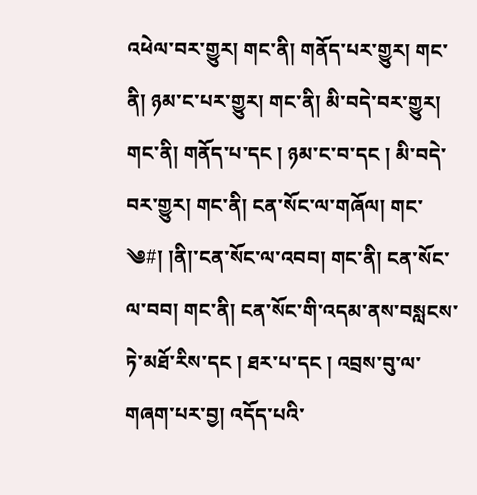འཕེལ་བར་གྱུར། གང་ནི། གནོད་པར་གྱུར། གང་ནི། ཉམ་ང་པར་གྱུར། གང་ནི། མི་བདེ་བར་གྱུར། གང་ནི། གནོད་པ་དང ། ཉམ་ང་བ་དང ། མི་བདེ་བར་གྱུར། གང་ནི། ངན་སོང་ལ་གཞོལ། གང་
༄#། །ནི།་ངན་སོང་ལ་འབབ། གང་ནི། ངན་སོང་ལ་བབ། གང་ནི། ངན་སོང་གི་འདམ་ནས་བསླངས་ཏེ་མཐོ་རིས་དང ། ཐར་པ་དང ། འབྲས་བུ་ལ་གཞག་པར་བྱ། འདོད་པའི་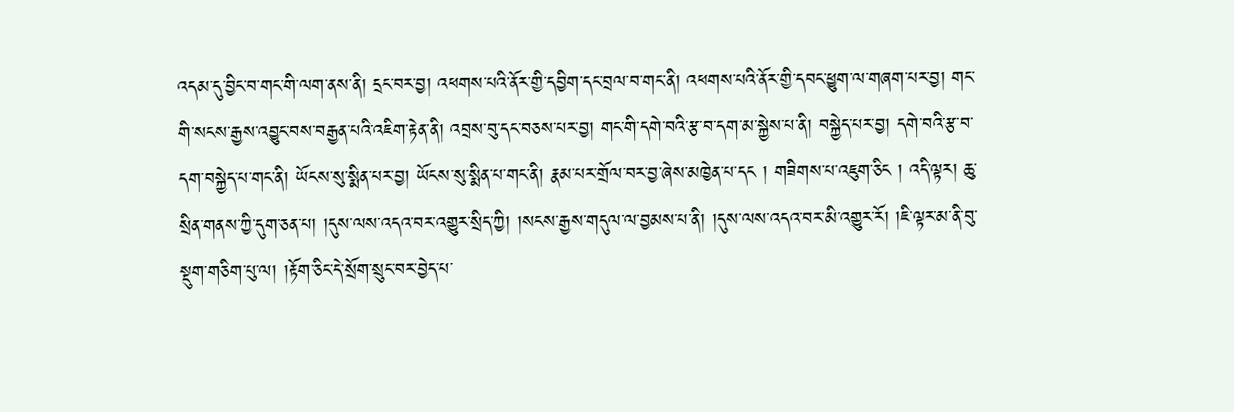འདམ་དུ་བྱིང་བ་གང་གི་ལག་ནས་ནི། དྲང་བར་བྱ། འཕགས་པའི་ནོར་གྱི་དབྱིག་དང་བྲལ་བ་གང་ནི། འཕགས་པའི་ནོར་གྱི་དབང་ཕྱུག་ལ་གཞག་པར་བྱ། གང་གི་སངས་རྒྱས་འབྱུང་བས་བརྒྱན་པའི་འཇིག་རྟེན་ནི། འབྲས་བུ་དང་བཅས་པར་བྱ། གང་གི་དགེ་བའི་རྩ་བ་དག་མ་སྐྱེས་པ་ནི། བསྐྱེད་པར་བྱ། དགེ་བའི་རྩ་བ་དག་བསྐྱེད་པ་གང་ནི། ཡོངས་སུ་སྨིན་པར་བྱ། ཡོངས་སུ་སྨིན་པ་གང་ནི། རྣམ་པར་གྲོལ་བར་བྱ་ཞེས་མཁྱེན་པ་དང ། གཟིགས་པ་འཇུག་ཅིང ། འདི་ལྟར། ཆུ་སྲིན་གནས་ཀྱི་དུག་ཅན་པ། །དུས་ལས་འདའ་བར་འགྱུར་སྲིད་ཀྱི། །སངས་རྒྱས་གདུལ་ལ་བྱམས་པ་ནི། །དུས་ལས་འདའ་བར་མི་འགྱུར་རོ། །ཇི་ལྟར་མ་ནི་བུ་སྡུག་གཅིག་པུ་ལ། །རྟོག་ཅིང་དེ་སྲོག་སྲུང་བར་བྱེད་པ་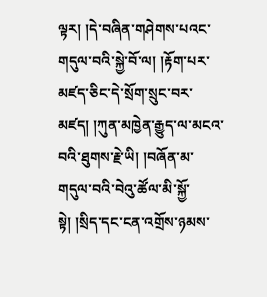ལྟར། །དེ་བཞིན་གཤེགས་པའང་གདུལ་བའི་སྐྱེ་བོ་ལ། །རྟོག་པར་མཛད་ཅིང་དེ་སྲོག་སྲུང་བར་མཛད། །ཀུན་མཁྱེན་རྒྱུད་ལ་མངའ་བའི་ཐུགས་རྗེ་ཡི། །བཞོན་མ་གདུལ་བའི་བེའུ་ཚོལ་མི་སྐྱོ་སྟེ། །སྲིད་དང་ངན་འགྲོས་ཉམས་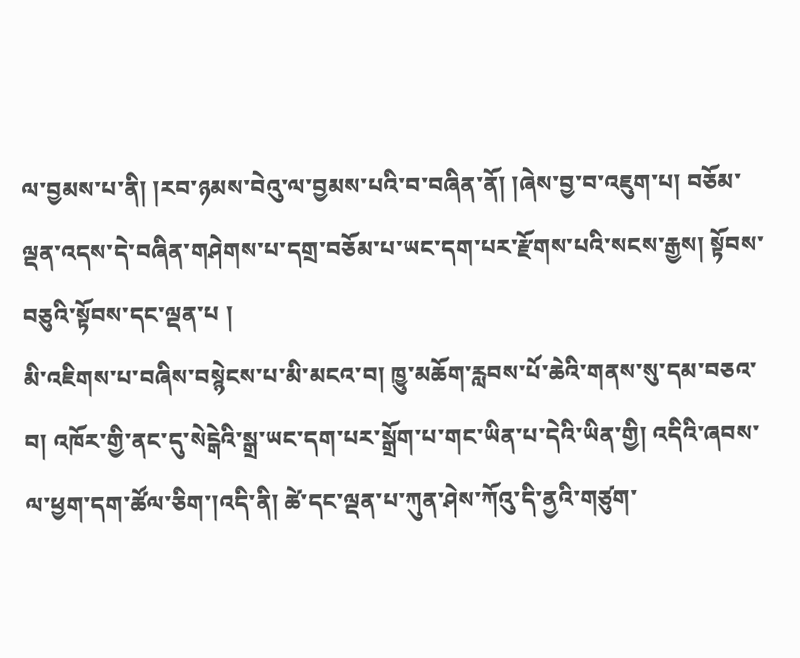ལ་བྱམས་པ་ནི། །རབ་ཉམས་བེའུ་ལ་བྱམས་པའི་བ་བཞིན་ནོ། །ཞེས་བྱ་བ་འཇུག་པ། བཅོམ་ལྡན་འདས་དེ་བཞིན་གཤེགས་པ་དགྲ་བཅོམ་པ་ཡང་དག་པར་རྫོགས་པའི་སངས་རྒྱས། སྟོབས་བཅུའི་སྟོབས་དང་ལྡན་པ །
མི་འཇིགས་པ་བཞིས་བསྙེངས་པ་མི་མངའ་བ། ཁྱུ་མཆོག་རླབས་པོ་ཆེའི་གནས་སུ་དམ་བཅའ་བ། འཁོར་གྱི་ནང་དུ་སེངྒེའི་སྒྲ་ཡང་དག་པར་སྒྲོག་པ་གང་ཡིན་པ་དེའི་ཡིན་གྱི། འདིའི་ཞབས་ལ་ཕྱག་དག་ཚོལ་ཅིག་།འདི་ནི། ཚེ་དང་ལྡན་པ་ཀུན་ཤེས་ཀོའུ་དི་ནྱའི་གཙུག་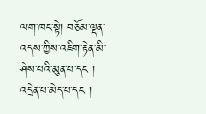ལག་ཁང་སྟེ། བཅོམ་ལྡན་འདས་ཀྱིས་འཇིག་རྟེན་མི་ཤེས་པའི་མུན་པ་དང ། འདྲེན་པ་མེད་པ་དང །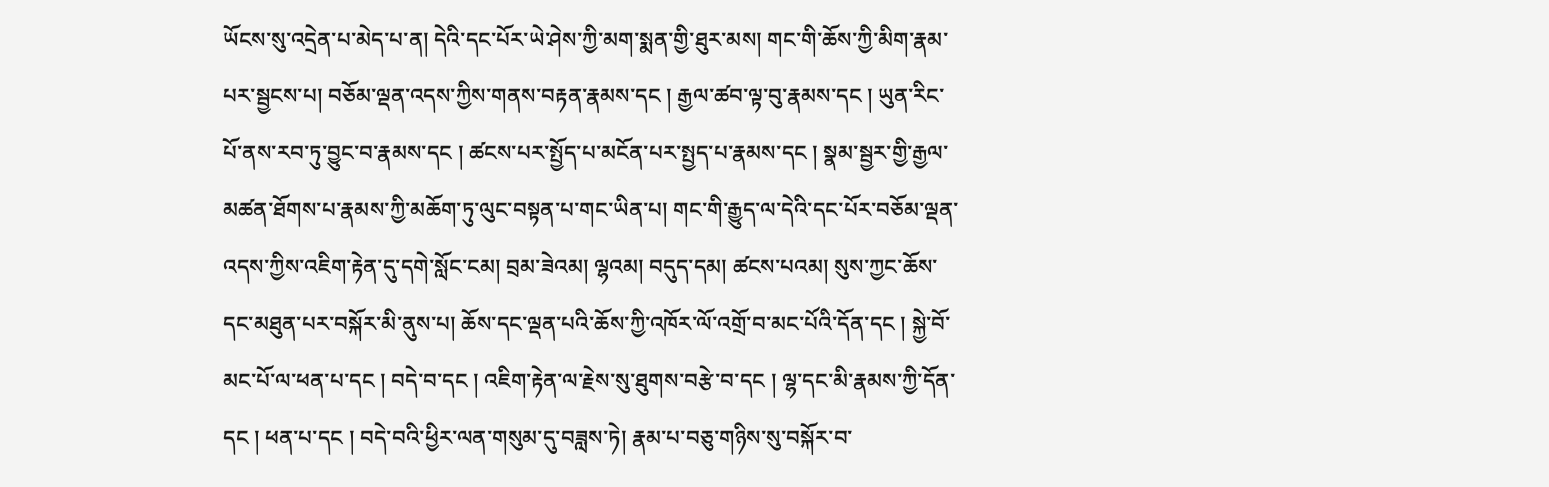ཡོངས་སུ་འདྲེན་པ་མེད་པ་ན། དེའི་དང་པོར་ཡེ་ཤེས་ཀྱི་མག་སྨན་གྱི་ཐུར་མས། གང་གི་ཆོས་ཀྱི་མིག་རྣམ་པར་སྦྱངས་པ། བཅོམ་ལྡན་འདས་ཀྱིས་གནས་བརྟན་རྣམས་དང ། རྒྱལ་ཚབ་ལྟ་བུ་རྣམས་དང ། ཡུན་རིང་པོ་ནས་རབ་ཏུ་བྱུང་བ་རྣམས་དང ། ཚངས་པར་སྤྱོད་པ་མངོན་པར་སྤྱད་པ་རྣམས་དང ། སྣམ་སྦྱར་གྱི་རྒྱལ་མཚན་ཐོགས་པ་རྣམས་ཀྱི་མཆོག་ཏུ་ལུང་བསྟན་པ་གང་ཡིན་པ། གང་གི་རྒྱུད་ལ་དེའི་དང་པོར་བཅོམ་ལྡན་འདས་ཀྱིས་འཇིག་རྟེན་དུ་དགེ་སློང་ངམ། བྲམ་ཟེའམ། ལྷའམ། བདུད་དམ། ཚངས་པའམ། སུས་ཀྱང་ཆོས་དང་མཐུན་པར་བསྐོར་མི་ནུས་པ། ཆོས་དང་ལྡན་པའི་ཆོས་ཀྱི་འཁོར་ལོ་འགྲོ་བ་མང་པོའི་དོན་དང ། སྐྱེ་བོ་མང་པོ་ལ་ཕན་པ་དང ། བདེ་བ་དང ། འཇིག་རྟེན་ལ་རྗེས་སུ་ཐུགས་བརྩེ་བ་དང ། ལྷ་དང་མི་རྣམས་ཀྱི་དོན་དང ། ཕན་པ་དང ། བདེ་བའི་ཕྱིར་ལན་གསུམ་དུ་བཟླས་ཏེ། རྣམ་པ་བཅུ་གཉིས་སུ་བསྐོར་བ་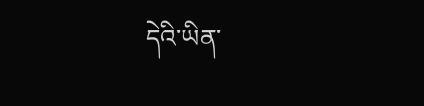དེའི་ཡིན་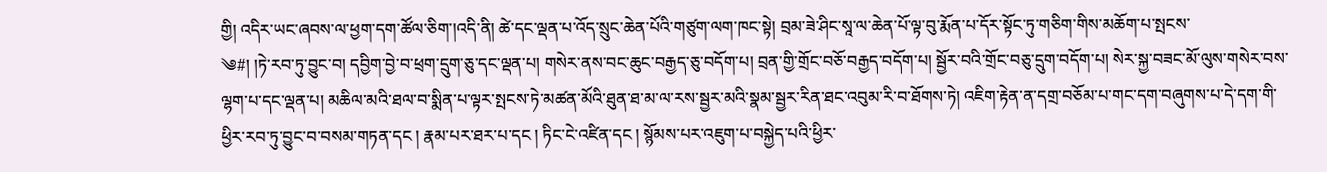གྱི། འདིར་ཡང་ཞབས་ལ་ཕྱག་དག་ཚོལ་ཅིག་།འདི་ནི། ཚེ་དང་ལྡན་པ་འོད་སྲུང་ཆེན་པོའི་གཙུག་ལག་ཁང་སྟེ། བྲམ་ཟེ་ཤིང་སཱ་ལ་ཆེན་པོ་ལྟ་བུ་རྨོན་པ་དོར་སྟོང་ཏུ་གཅིག་གིས་མཆོག་པ་སྤངས་
༄#། །ཏེ་རབ་ཏུ་བྱུང་བ། དབྱིག་བྱེ་བ་ཕྲག་དྲུག་ཅུ་དང་ལྡན་པ། གསེར་ནས་བང་ཆུང་བརྒྱད་ཅུ་བདོག་པ། བྲན་གྱི་གྲོང་བཅོ་བརྒྱད་བདོག་པ། སྦྱོར་བའི་གྲོང་བཅུ་དྲུག་བདོག་པ། སེར་སྐྱ་བཟང་མོ་ལུས་གསེར་བས་ལྷག་པ་དང་ལྡན་པ། མཆིལ་མའི་ཐལ་བ་སྨིན་པ་ལྟར་སྤངས་ཏེ་མཚན་མོའི་ཐུན་ཐ་མ་ལ་རས་སྦྱར་མའི་སྣམ་སྦྱར་རིན་ཐང་འབུམ་རི་བ་ཐོགས་ཏེ། འཇིག་རྟེན་ན་དགྲ་བཅོམ་པ་གང་དག་བཞུགས་པ་དེ་དག་གི་ཕྱིར་རབ་ཏུ་བྱུང་བ་བསམ་གཏན་དང ། རྣམ་པར་ཐར་པ་དང ། ཏིང་ངེ་འཛིན་དང ། སྙོམས་པར་འཇུག་པ་བསྐྱེད་པའི་ཕྱིར་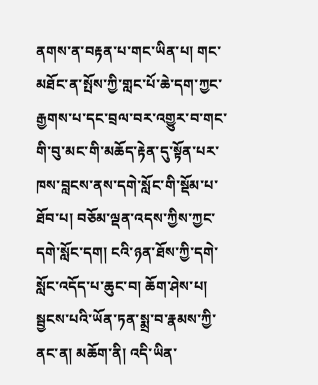ནགས་ན་བརྟན་པ་གང་ཡིན་པ། གང་མཐོང་ན་སྤོས་ཀྱི་གླང་པོ་ཆེ་དག་ཀྱང་རྒྱགས་པ་དང་བྲལ་བར་འགྱུར་བ་གང་གི་བུ་མང་གི་མཆོད་རྟེན་དུ་སྟོན་པར་ཁས་བླངས་ནས་དགེ་སློང་གི་སྡོམ་པ་ཐོབ་པ། བཅོམ་ལྡན་འདས་ཀྱིས་ཀྱང་དགེ་སློང་དག། ངའི་ཉན་ཐོས་ཀྱི་དགེ་སློང་འདོད་པ་ཆུང་བ། ཆོག་ཤེས་པ། སྦྱངས་པའི་ཡོན་ཏན་སྨྲ་བ་རྣམས་ཀྱི་ནང་ན། མཆོག་ནི། འདི་ཡིན་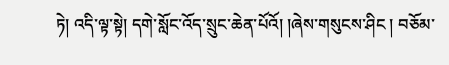ཏེ། འདི་ལྟ་སྟེ། དགེ་སློང་འོད་སྲུང་ཆེན་པོའོ། །ཞེས་གསུངས་ཤིང ། བཅོམ་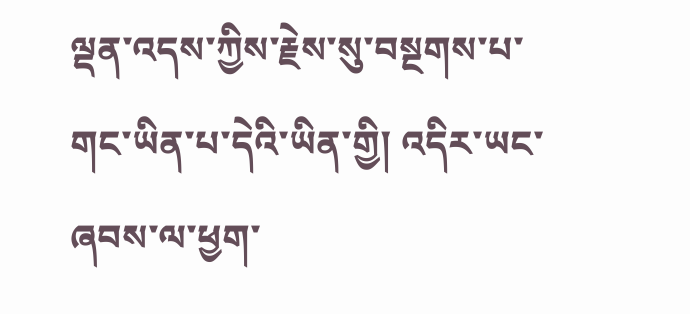ལྡན་འདས་ཀྱིས་རྗེས་སུ་བསྔགས་པ་གང་ཡིན་པ་དེའི་ཡིན་གྱི། འདིར་ཡང་ཞབས་ལ་ཕྱག་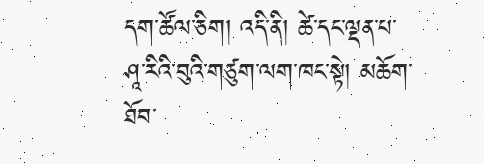དག་ཚོལ་ཅིག། འདི་ནི། ཚེ་དང་ལྡན་པ་ཤཱ་རིའི་བུའི་གཙུག་ལག་ཁང་སྟེ། མཆོག་ཐོབ་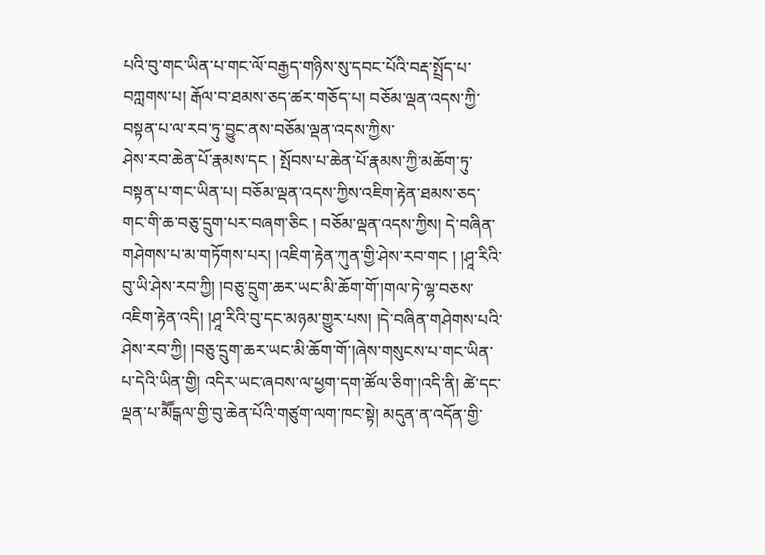པའི་བུ་གང་ཡིན་པ་གང་ལོ་བརྒྱད་གཉིས་སུ་དབང་པོའི་བརྡ་སྤྲོད་པ་བཀླགས་པ། རྒོལ་བ་ཐམས་ཅད་ཚར་གཅོད་པ། བཅོམ་ལྡན་འདས་ཀྱི་བསྟན་པ་ལ་རབ་ཏུ་བྱུང་ནས་བཅོམ་ལྡན་འདས་ཀྱིས་
ཤེས་རབ་ཆེན་པོ་རྣམས་དང ། སྤོབས་པ་ཆེན་པོ་རྣམས་ཀྱི་མཆོག་ཏུ་བསྟན་པ་གང་ཡིན་པ། བཅོམ་ལྡན་འདས་ཀྱིས་འཇིག་རྟེན་ཐམས་ཅད་གང་གི་ཆ་བཅུ་དྲུག་པར་བཞག་ཅིང ། བཅོམ་ལྡན་འདས་ཀྱིས། དེ་བཞིན་གཤེགས་པ་མ་གཏོགས་པར། །འཇིག་རྟེན་ཀུན་གྱི་ཤེས་རབ་གང ། །ཤཱ་རིའི་བུ་ཡི་ཤེས་རབ་ཀྱི། །བཅུ་དྲུག་ཆར་ཡང་མི་ཆོག་གོ་།གལ་ཏེ་ལྷ་བཅས་འཇིག་རྟེན་འདི། །ཤཱ་རིའི་བུ་དང་མཉམ་གྱུར་པས། །དེ་བཞིན་གཤེགས་པའི་ཤེས་རབ་ཀྱི། །བཅུ་དྲུག་ཆར་ཡང་མི་ཆོག་གོ་།ཞེས་གསུངས་པ་གང་ཡིན་པ་དེའི་ཡིན་གྱི། འདིར་ཡང་ཞབས་ལ་ཕྱག་དག་ཚོལ་ཅིག་།འདི་ནི། ཚེ་དང་ལྡན་པ་མཽངྒལ་གྱི་བུ་ཆེན་པོའི་གཙུག་ལག་ཁང་སྟེ། མདུན་ན་འདོན་གྱི་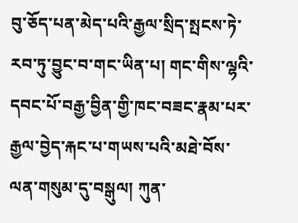བུ་ཅོད་པན་མེད་པའི་རྒྱལ་སྲིད་སྤངས་ཏེ་རབ་ཏུ་བྱུང་བ་གང་ཡིན་པ། གང་གིས་ལྷའི་དབང་པོ་བརྒྱ་བྱིན་གྱི་ཁང་བཟང་རྣམ་པར་རྒྱལ་བྱེད་རྐང་པ་གཡས་པའི་མཐེ་བོས་ལན་གསུམ་དུ་བསྒུལ། ཀུན་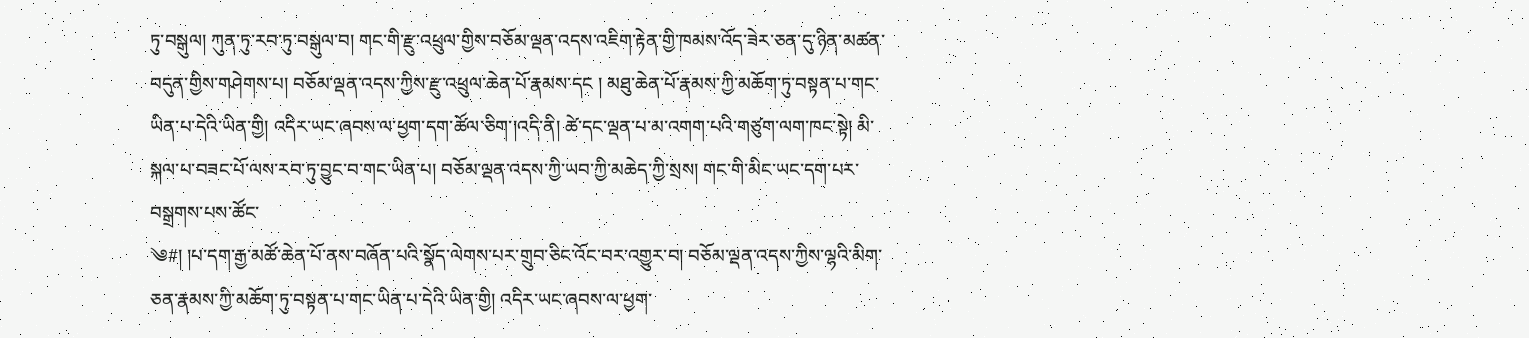ཏུ་བསྒུལ། ཀུན་ཏུ་རབ་ཏུ་བསྒུལ་བ། གང་གི་རྫུ་འཕྲུལ་གྱིས་བཅོམ་ལྡན་འདས་འཇིག་རྟེན་གྱི་ཁམས་འོད་ཟེར་ཅན་དུ་ཉིན་མཚན་བདུན་གྱིས་གཤེགས་པ། བཅོམ་ལྡན་འདས་ཀྱིས་རྫུ་འཕྲུལ་ཆེན་པོ་རྣམས་དང ། མཐུ་ཆེན་པོ་རྣམས་ཀྱི་མཆོག་ཏུ་བསྟན་པ་གང་ཡིན་པ་དེའི་ཡིན་གྱི། འདིར་ཡང་ཞབས་ལ་ཕྱག་དག་ཚོལ་ཅིག་།འདི་ནི། ཚེ་དང་ལྡན་པ་མ་འགག་པའི་གཙུག་ལག་ཁང་སྟེ། མི་སྐལ་པ་བཟང་པོ་ལས་རབ་ཏུ་བྱུང་བ་གང་ཡིན་པ། བཅོམ་ལྡན་འདས་ཀྱི་ཡབ་ཀྱི་མཆེད་ཀྱི་སྲས། གང་གི་མིང་ཡང་དག་པར་བསྒྲགས་པས་ཚོང་
༄#། །པ་དག་རྒྱ་མཚོ་ཆེན་པོ་ནས་བཞོན་པའི་སྣོད་ལེགས་པར་གྲུབ་ཅིང་འོང་བར་འགྱུར་བ། བཅོམ་ལྡན་འདས་ཀྱིས་ལྷའི་མིག་ཅན་རྣམས་ཀྱི་མཆོག་ཏུ་བསྟན་པ་གང་ཡིན་པ་དེའི་ཡིན་གྱི། འདིར་ཡང་ཞབས་ལ་ཕྱག་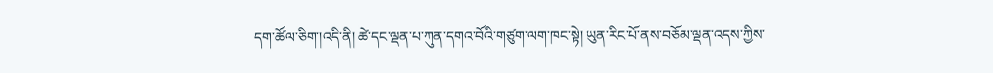དག་ཚོལ་ཅིག་།འདི་ནི། ཚེ་དང་ལྡན་པ་ཀུན་དགའ་བོའི་གཙུག་ལག་ཁང་སྟེ། ཡུན་རིང་པོ་ནས་བཅོམ་ལྡན་འདས་ཀྱིས་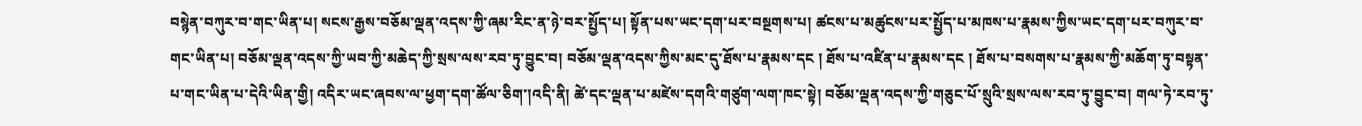བསྙེན་བཀུར་བ་གང་ཡིན་པ། སངས་རྒྱས་བཅོམ་ལྡན་འདས་ཀྱི་ཞམ་རིང་ན་ཉེ་བར་སྤྱོད་པ། སྟོན་པས་ཡང་དག་པར་བསྔགས་པ། ཚངས་པ་མཚུངས་པར་སྤྱོད་པ་མཁས་པ་རྣམས་ཀྱིས་ཡང་དག་པར་བཀུར་བ་གང་ཡིན་པ། བཅོམ་ལྡན་འདས་ཀྱི་ཡབ་ཀྱི་མཆེད་ཀྱི་སྲས་ལས་རབ་ཏུ་བྱུང་བ། བཅོམ་ལྡན་འདས་ཀྱིས་མང་དུ་ཐོས་པ་རྣམས་དང ། ཐོས་པ་འཛིན་པ་རྣམས་དང ། ཐོས་པ་བསགས་པ་རྣམས་ཀྱི་མཆོག་ཏུ་བསྟན་པ་གང་ཡིན་པ་དེའི་ཡིན་གྱི། འདིར་ཡང་ཞབས་ལ་ཕྱག་དག་ཚོལ་ཅིག་།འདི་ནི། ཚེ་དང་ལྡན་པ་མཛེས་དགའི་གཙུག་ལག་ཁང་སྟེ། བཅོམ་ལྡན་འདས་ཀྱི་གཅུང་པོ་སྲུའི་སྲས་ལས་རབ་ཏུ་བྱུང་བ། གལ་ཏེ་རབ་ཏུ་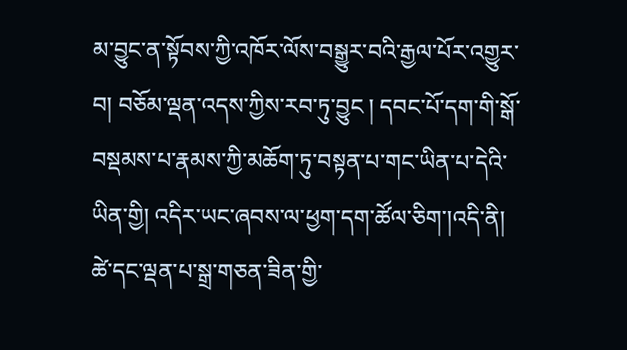མ་བྱུང་ན་སྟོབས་ཀྱི་འཁོར་ལོས་བསྒྱུར་བའི་རྒྱལ་པོར་འགྱུར་བ། བཅོམ་ལྡན་འདས་ཀྱིས་རབ་ཏུ་བྱུང ། དབང་པོ་དག་གི་སྒོ་བསྡམས་པ་རྣམས་ཀྱི་མཆོག་ཏུ་བསྟན་པ་གང་ཡིན་པ་དེའི་ཡིན་གྱི། འདིར་ཡང་ཞབས་ལ་ཕྱག་དག་ཚོལ་ཅིག་།འདི་ནི། ཚེ་དང་ལྡན་པ་སྒྲ་གཅན་ཟིན་གྱི་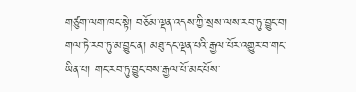གཙུག་ལག་ཁང་སྟེ། བཅོམ་ལྡན་འདས་ཀྱི་སྲས་ལས་རབ་ཏུ་བྱུང་བ།
གལ་ཏེ་རབ་ཏུ་མ་བྱུང་ན། མཐུ་དང་ལྡན་པའི་རྒྱལ་པོར་འགྱུར་བ་གང་ཡིན་པ། གང་རབ་ཏུ་བྱུང་བས་རྒྱལ་པོ་མང་པོས་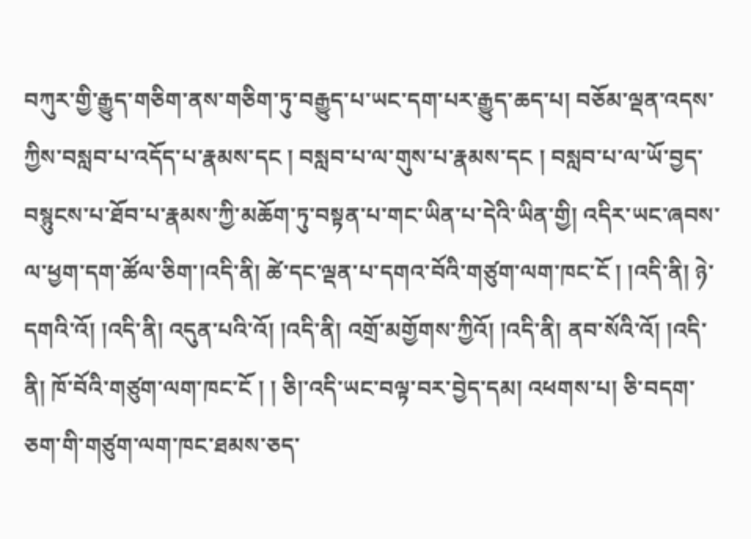བཀུར་གྱི་རྒྱུད་གཅིག་ནས་གཅིག་ཏུ་བརྒྱུད་པ་ཡང་དག་པར་རྒྱུད་ཆད་པ། བཅོམ་ལྡན་འདས་ཀྱིས་བསླབ་པ་འདོད་པ་རྣམས་དང ། བསླབ་པ་ལ་གུས་པ་རྣམས་དང ། བསླབ་པ་ལ་ཡོ་བྱད་བསྙུངས་པ་ཐོབ་པ་རྣམས་ཀྱི་མཆོག་ཏུ་བསྟན་པ་གང་ཡིན་པ་དེའི་ཡིན་གྱི། འདིར་ཡང་ཞབས་ལ་ཕྱག་དག་ཚོལ་ཅིག་།འདི་ནི། ཚེ་དང་ལྡན་པ་དགའ་བོའི་གཙུག་ལག་ཁང་ངོ ། །འདི་ནི། ཉེ་དགའི་འོ། །འདི་ནི། འདུན་པའི་འོ། །འདི་ནི། འགྲོ་མགྱོགས་ཀྱིའོ། །འདི་ནི། ནབ་སོའི་འོ། །འདི་ནི། ཁོ་བོའི་གཙུག་ལག་ཁང་ངོ ། ། ཅི།་འདི་ཡང་བལྟ་བར་བྱེད་དམ། འཕགས་པ། ཅི་བདག་ཅག་གི་གཙུག་ལག་ཁང་ཐམས་ཅད་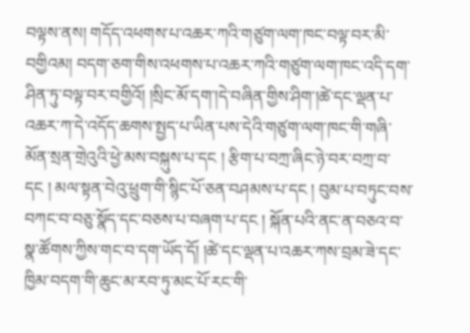བལྟས་ནས། གདོད་འཕགས་པ་འཆར་ཀའི་གཙུག་ལག་ཁང་བལྟ་བར་མི་བགྱིའམ། བདག་ཅག་གིས་འཕགས་པ་འཆར་ཀའི་གཙུག་ལག་ཁང་འདི་དག་ཤིན་ཏུ་བལྟ་བར་བགྱིའོ། །སྲིང་མོ་དག་།དེ་བཞིན་གྱིས་ཤིག་།ཚེ་དང་ལྡན་པ་འཆར་ཀ་དེ་འདོད་ཆགས་སྤྱད་པ་ཡིན་པས་དེའི་གཙུག་ལག་ཁང་གི་གཞི་མོན་སྲན་གྲེའུའི་ཕྱེ་མས་བསྐུས་པ་དང ། རྩིག་པ་བཀྲ་ཞིང་ཉེ་བར་བཀྲ་བ་དང ། མལ་སྟན་བེའུ་ཕྲུག་གི་སྙིང་པོ་ཅན་བཤམས་པ་དང ། བུམ་པ་བཏུང་བས་བཀང་བ་བཅུ་སྣོད་དང་བཅས་པ་བཞག་པ་དང ། སྐོན་པའི་ནང་ན་བཅའ་བ་སྣ་ཚོགས་ཀྱིས་གང་བ་དག་ཡོད་དོ། །ཚེ་དང་ལྡན་པ་འཆར་ཀས་བྲམ་ཟེ་དང་ཁྱིམ་བདག་གི་ཆུང་མ་རབ་ཏུ་མང་པོ་རང་གི་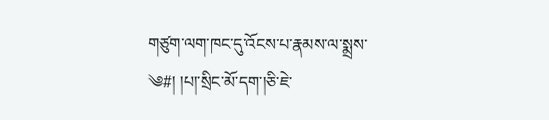གཙུག་ལག་ཁང་དུ་འོངས་པ་རྣམས་ལ་སྨྲས་
༄#། །པ།་སྲིང་མོ་དག་།ཅི་ཇེ་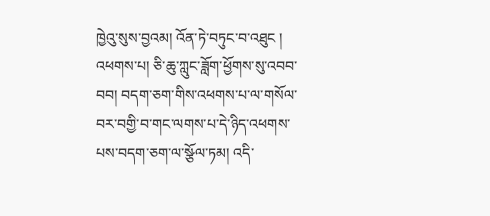ཁྱེའུ་སུས་བྱའམ། འོན་ཏེ་བཏུང་བ་འཐུང ། འཕགས་པ། ཅི་ཆུ་ཀླུང་ཟློག་ཕྱོགས་སུ་འབབ་བབ། བདག་ཅག་གིས་འཕགས་པ་ལ་གསོལ་བར་བགྱི་བ་གང་ལགས་པ་དེ་ཉིད་འཕགས་པས་བདག་ཅག་ལ་སྩོལ་ཏམ། འདི་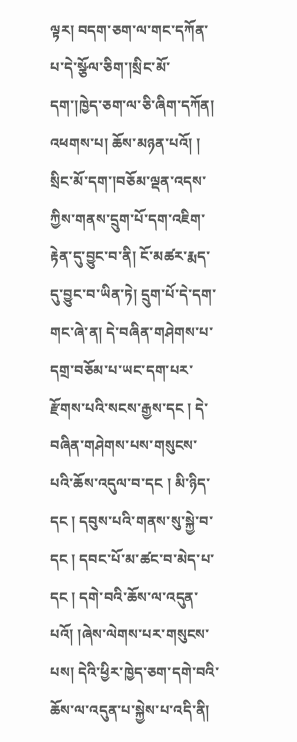ལྟར། བདག་ཅག་ལ་གང་དཀོན་པ་དེ་སྩོལ་ཅིག་།སྲིང་མོ་དག་།ཁྱེད་ཅག་ལ་ཅི་ཞིག་དཀོན། འཕགས་པ། ཆོས་མཉན་པའོ། ། སྲིང་མོ་དག་།བཅོམ་ལྡན་འདས་ཀྱིས་གནས་དྲུག་པོ་དག་འཇིག་རྟེན་དུ་བྱུང་བ་ནི། ངོ་མཚར་རྨད་དུ་བྱུང་བ་ཡིན་ཏེ། དྲུག་པོ་དེ་དག་གང་ཞེ་ན། དེ་བཞིན་གཤེགས་པ་དགྲ་བཅོམ་པ་ཡང་དག་པར་རྫོགས་པའི་སངས་རྒྱས་དང ། དེ་བཞིན་གཤེགས་པས་གསུངས་པའི་ཆོས་འདུལ་བ་དང ། མི་ཉིད་དང ། དབུས་པའི་གནས་སུ་སྐྱེ་བ་དང ། དབང་པོ་མ་ཚང་བ་མེད་པ་དང ། དགེ་བའི་ཆོས་ལ་འདུན་པའོ། །ཞེས་ལེགས་པར་གསུངས་པས། དེའི་ཕྱིར་ཁྱེད་ཅག་དགེ་བའི་ཆོས་ལ་འདུན་པ་སྐྱེས་པ་འདི་ནི།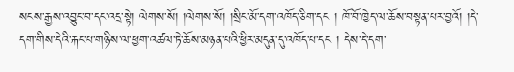སངས་རྒྱས་འབྱུང་བ་དང་འདྲ་སྟེ། ལེགས་སོ། །ལེགས་སོ། །སྲིང་མོ་དག་འཁོད་ཅིག་དང ། ཁོ་བོ་ཁྱེད་ལ་ཆོས་བསྟན་པར་བྱའོ། །དེ་དག་གིས་དེའི་རྐང་པ་གཉིས་ལ་ཕྱག་འཚལ་ཏེ་ཆོས་མཉན་པའི་ཕྱིར་མདུན་དུ་འཁོད་པ་དང ། དེས་དེ་དག་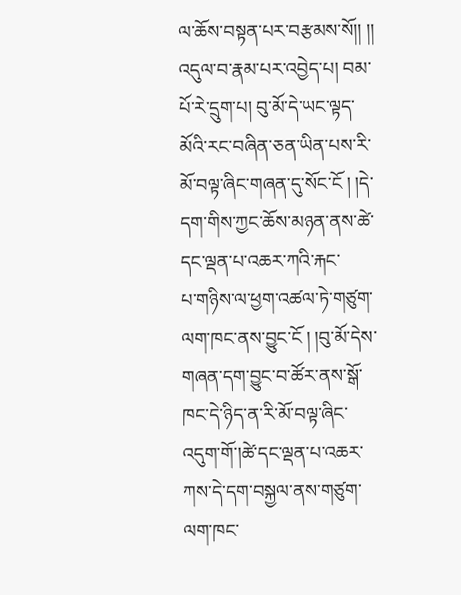ལ་ཆོས་བསྟན་པར་བརྩམས་སོ།། །། འདུལ་བ་རྣམ་པར་འབྱེད་པ། བམ་པོ་རེ་དྲུག་པ། བུ་མོ་དེ་ཡང་ལྟད་མོའི་རང་བཞིན་ཅན་ཡིན་པས་རི་མོ་བལྟ་ཞིང་གཞན་དུ་སོང་ངོ ། །དེ་དག་གིས་ཀྱང་ཆོས་མཉན་ནས་ཚེ་དང་ལྡན་པ་འཆར་ཀའི་རྐང་
པ་གཉིས་ལ་ཕྱག་འཚལ་ཏེ་གཙུག་ལག་ཁང་ནས་བྱུང་ངོ ། །བུ་མོ་དེས་གཞན་དག་བྱུང་བ་ཚོར་ནས་སྒོ་ཁང་དེ་ཉིད་ན་རི་མོ་བལྟ་ཞིང་འདུག་གོ་།ཚེ་དང་ལྡན་པ་འཆར་ཀས་དེ་དག་བསྐྱལ་ནས་གཙུག་ལག་ཁང་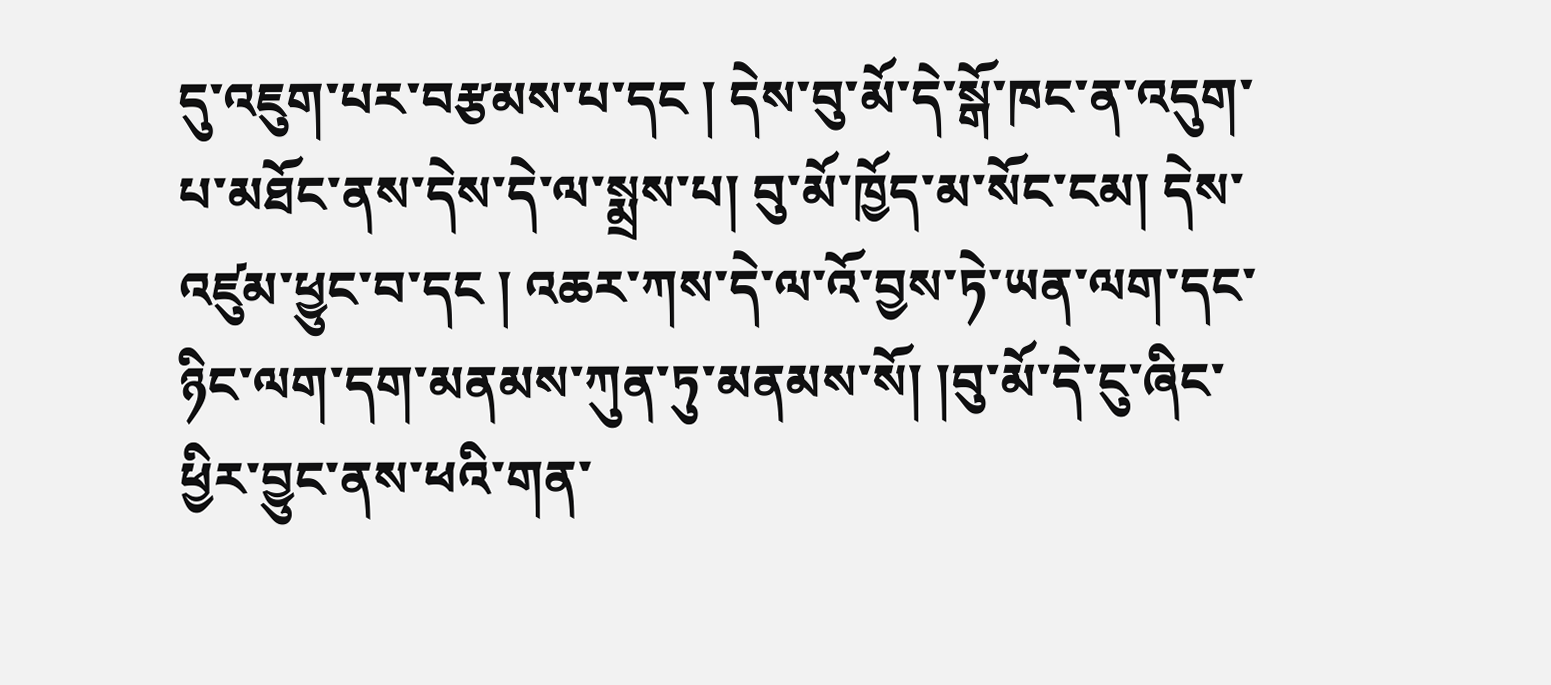དུ་འཇུག་པར་བརྩམས་པ་དང ། དེས་བུ་མོ་དེ་སྒོ་ཁང་ན་འདུག་པ་མཐོང་ནས་དེས་དེ་ལ་སྨྲས་པ། བུ་མོ་ཁྱོད་མ་སོང་ངམ། དེས་འཛུམ་ཕྱུང་བ་དང ། འཆར་ཀས་དེ་ལ་འོ་བྱས་ཏེ་ཡན་ལག་དང་ཉིང་ལག་དག་མནམས་ཀུན་ཏུ་མནམས་སོ། །བུ་མོ་དེ་ངུ་ཞིང་ཕྱིར་བྱུང་ནས་ཕའི་གན་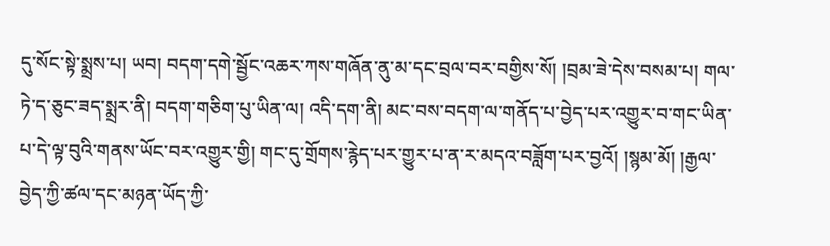དུ་སོང་སྟེ་སྨྲས་པ། ཡབ། བདག་དགེ་སྦྱོང་འཆར་ཀས་གཞོན་ནུ་མ་དང་བྲལ་བར་བགྱིས་སོ། །བྲམ་ཟེ་དེས་བསམ་པ། གལ་ཏེ་ད་ཅུང་ཟད་སྨྲར་ནི། བདག་གཅིག་པུ་ཡིན་ལ། འདི་དག་ནི། མང་བས་བདག་ལ་གནོད་པ་བྱེད་པར་འགྱུར་བ་གང་ཡིན་པ་དེ་ལྟ་བུའི་གནས་ཡོང་བར་འགྱུར་གྱི། གང་དུ་གྲོགས་རྙེད་པར་གྱུར་པ་ན་ར་མདའ་བཟློག་པར་བྱའོ། །སྙམ་མོ། །རྒྱལ་བྱེད་ཀྱི་ཚལ་དང་མཉན་ཡོད་ཀྱི་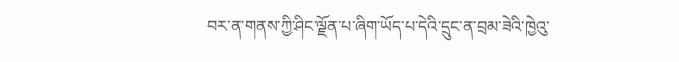བར་ན་གནས་ཀྱི་ཤིང་ལྗོན་པ་ཞིག་ཡོད་པ་དེའི་དྲུང་ན་བྲམ་ཟེའི་ཁྱེའུ་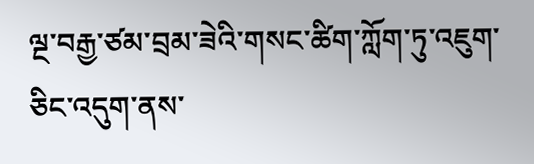ལྔ་བརྒྱ་ཙམ་བྲམ་ཟེའི་གསང་ཚིག་ཀློག་ཏུ་འཇུག་ཅིང་འདུག་ནས་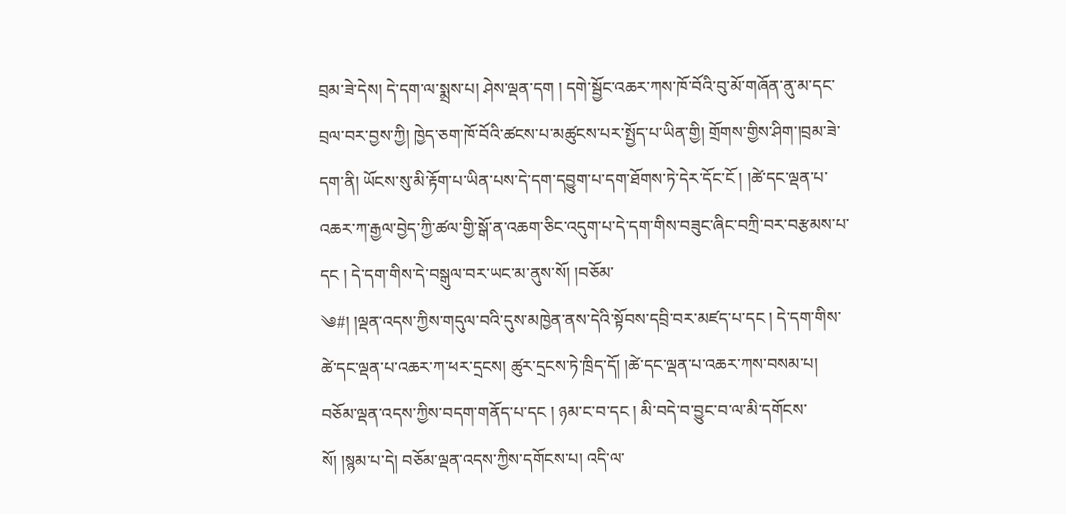བྲམ་ཟེ་དེས། དེ་དག་ལ་སྨྲས་པ། ཤེས་ལྡན་དག ། དགེ་སྦྱོང་འཆར་ཀས་ཁོ་བོའི་བུ་མོ་གཞོན་ནུ་མ་དང་བྲལ་བར་བྱས་ཀྱི། ཁྱེད་ཅག་ཁོ་བོའི་ཚངས་པ་མཚུངས་པར་སྤྱོད་པ་ཡིན་གྱི། གྲོགས་གྱིས་ཤིག་།བྲམ་ཟེ་དག་ནི། ཡོངས་སུ་མི་རྟོག་པ་ཡིན་པས་དེ་དག་དབྱུག་པ་དག་ཐོགས་ཏེ་དེར་དོང་ངོ ། །ཚེ་དང་ལྡན་པ་འཆར་ཀ་རྒྱལ་བྱེད་ཀྱི་ཚལ་གྱི་སྒོ་ན་འཆག་ཅིང་འདུག་པ་དེ་དག་གིས་བཟུང་ཞིང་བཀྲི་བར་བརྩམས་པ་དང ། དེ་དག་གིས་དེ་བསྒུལ་བར་ཡང་མ་ནུས་སོ། །བཅོམ་
༄#། །ལྡན་འདས་ཀྱིས་གདུལ་བའི་དུས་མཁྱེན་ནས་དེའི་སྟོབས་དབྲི་བར་མཛད་པ་དང ། དེ་དག་གིས་ཚེ་དང་ལྡན་པ་འཆར་ཀ་ཕར་དྲངས། ཚུར་དྲངས་ཏེ་ཁྲིད་དོ། །ཚེ་དང་ལྡན་པ་འཆར་ཀས་བསམ་པ། བཅོམ་ལྡན་འདས་ཀྱིས་བདག་གནོད་པ་དང ། ཉམ་ང་བ་དང ། མི་བདེ་བ་བྱུང་བ་ལ་མི་དགོངས་སོ། །སྙམ་པ་དེ། བཅོམ་ལྡན་འདས་ཀྱིས་དགོངས་པ། འདི་ལ་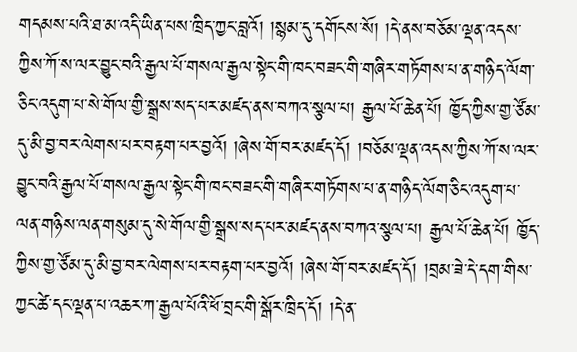གདམས་པའི་ཐ་མ་འདི་ཡིན་པས་ཁྲིད་ཀྱང་བླའོ། །སྙམ་དུ་དགོངས་སོ། །དེ་ནས་བཅོམ་ལྡན་འདས་ཀྱིས་ཀོ་ས་ལར་བྱུང་བའི་རྒྱལ་པོ་གསལ་རྒྱལ་སྟེང་གི་ཁང་བཟང་གི་གཞིར་གཏོགས་པ་ན་གཉིད་ལོག་ཅིང་འདུག་པ་སེ་གོལ་གྱི་སྒྲས་སད་པར་མཛད་ནས་བཀའ་སྩལ་པ། རྒྱལ་པོ་ཆེན་པོ། ཁྱོད་ཀྱིས་གྱ་ཙོམ་དུ་མི་བྱ་བར་ལེགས་པར་བརྟག་པར་བྱའོ། །ཞེས་གོ་བར་མཛད་དོ། །བཅོམ་ལྡན་འདས་ཀྱིས་ཀོ་ས་ལར་བྱུང་བའི་རྒྱལ་པོ་གསལ་རྒྱལ་སྟེང་གི་ཁང་བཟང་གི་གཞིར་གཏོགས་པ་ན་གཉིད་ལོག་ཅིང་འདུག་པ་ལན་གཉིས་ལན་གསུམ་དུ་སེ་གོལ་གྱི་སྒྲས་སད་པར་མཛད་ནས་བཀའ་སྩལ་པ། རྒྱལ་པོ་ཆེན་པོ། ཁྱོད་ཀྱིས་གྱ་ཙོམ་དུ་མི་བྱ་བར་ལེགས་པར་བརྟག་པར་བྱའོ། །ཞེས་གོ་བར་མཛད་དོ། །བྲམ་ཟེ་དེ་དག་གིས་ཀྱང་ཚེ་དང་ལྡན་པ་འཆར་ཀ་རྒྱལ་པོའི་ཕོ་བྲང་གི་སྒོར་ཁྲིད་དོ། །དེ་ན་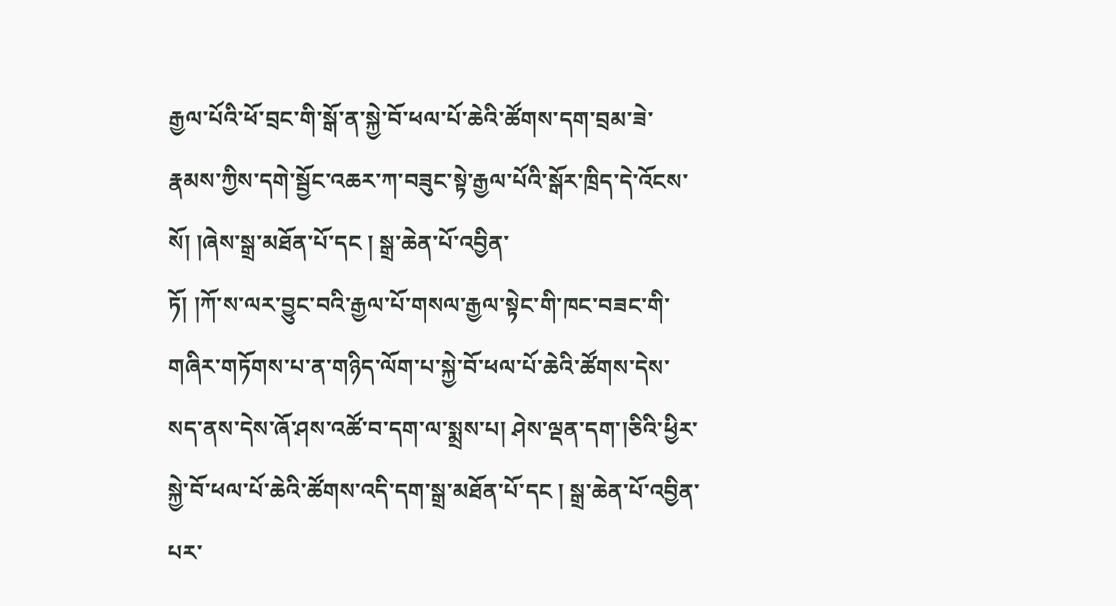རྒྱལ་པོའི་ཕོ་བྲང་གི་སྒོ་ན་སྐྱེ་བོ་ཕལ་པོ་ཆེའི་ཚོགས་དག་བྲམ་ཟེ་རྣམས་ཀྱིས་དགེ་སྦྱོང་འཆར་ཀ་བཟུང་སྟེ་རྒྱལ་པོའི་སྒོར་ཁྲིད་དེ་འོངས་སོ། །ཞེས་སྒྲ་མཐོན་པོ་དང ། སྒྲ་ཆེན་པོ་འབྱིན་
ཏོ། །ཀོ་ས་ལར་བྱུང་བའི་རྒྱལ་པོ་གསལ་རྒྱལ་སྟེང་གི་ཁང་བཟང་གི་གཞིར་གཏོགས་པ་ན་གཉིད་ལོག་པ་སྐྱེ་བོ་ཕལ་པོ་ཆེའི་ཚོགས་དེས་སད་ནས་དེས་ཞོ་ཤས་འཚོ་བ་དག་ལ་སྨྲས་པ། ཤེས་ལྡན་དག་།ཅིའི་ཕྱིར་སྐྱེ་བོ་ཕལ་པོ་ཆེའི་ཚོགས་འདི་དག་སྒྲ་མཐོན་པོ་དང ། སྒྲ་ཆེན་པོ་འབྱིན་པར་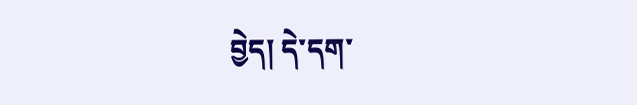བྱེད། དེ་དག་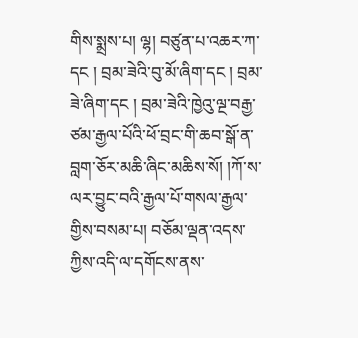གིས་སྨྲས་པ། ལྷ། བཙུན་པ་འཆར་ཀ་དང ། བྲམ་ཟེའི་བུ་མོ་ཞིག་དང ། བྲམ་ཟེ་ཞིག་དང ། བྲམ་ཟེའི་ཁྱེའུ་ལྔ་བརྒྱ་ཙམ་རྒྱལ་པོའི་ཕོ་བྲང་གི་ཆབ་སྒོ་ན་བླག་ཅོར་མཆི་ཞིང་མཆིས་སོ། །ཀོ་ས་ལར་བྱུང་བའི་རྒྱལ་པོ་གསལ་རྒྱལ་གྱིས་བསམ་པ། བཅོམ་ལྡན་འདས་ཀྱིས་འདི་ལ་དགོངས་ནས་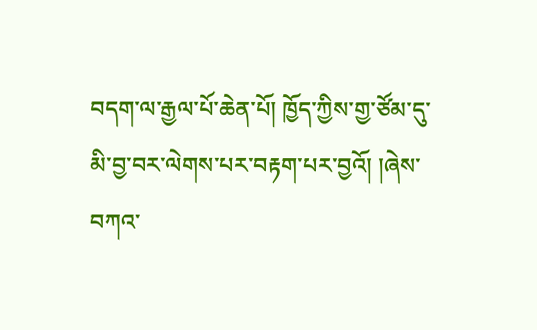བདག་ལ་རྒྱལ་པོ་ཆེན་པོ། ཁྱོད་ཀྱིས་གྱ་ཙོམ་དུ་མི་བྱ་བར་ལེགས་པར་བརྟག་པར་བྱའོ། །ཞེས་བཀའ་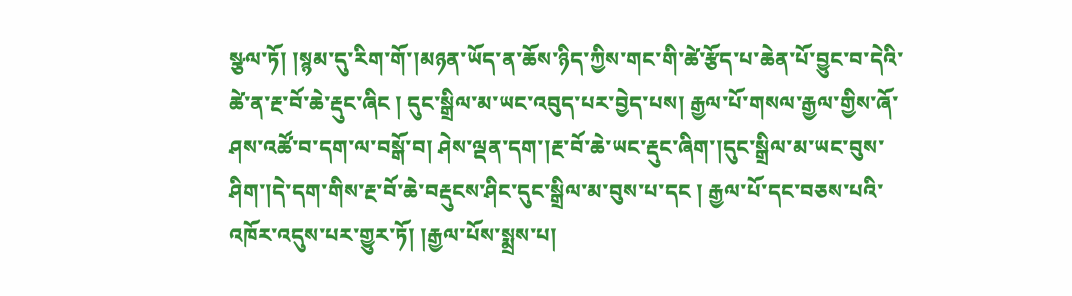སྩལ་ཏོ། །སྙམ་དུ་རིག་གོ་།མཉན་ཡོད་ན་ཆོས་ཉིད་ཀྱིས་གང་གི་ཚེ་རྩོད་པ་ཆེན་པོ་བྱུང་བ་དེའི་ཚེ་ན་རྔ་བོ་ཆེ་རྡུང་ཞིང ། དུང་སྒྲིལ་མ་ཡང་འབུད་པར་བྱེད་པས། རྒྱལ་པོ་གསལ་རྒྱལ་གྱིས་ཞོ་ཤས་འཚོ་བ་དག་ལ་བསྒོ་བ། ཤེས་ལྡན་དག་།རྔ་བོ་ཆེ་ཡང་རྡུང་ཞིག་།དུང་སྒྲིལ་མ་ཡང་བུས་ཤིག་།དེ་དག་གིས་རྔ་བོ་ཆེ་བརྡུངས་ཤིང་དུང་སྒྲིལ་མ་བུས་པ་དང ། རྒྱལ་པོ་དང་བཅས་པའི་འཁོར་འདུས་པར་གྱུར་ཏོ། །རྒྱལ་པོས་སྨྲས་པ།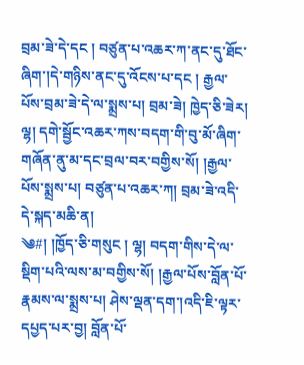བྲམ་ཟེ་དེ་དང ། བཙུན་པ་འཆར་ཀ་ནང་དུ་ཐོང་ཞིག་།དེ་གཉིས་ནང་དུ་འོངས་པ་དང ། རྒྱལ་པོས་བྲམ་ཟེ་དེ་ལ་སྨྲས་པ། བྲམ་ཟེ། ཁྱེད་ཅི་ཟེར། ལྷ། དགེ་སྦྱོང་འཆར་ཀས་བདག་གི་བུ་མོ་ཞིག་གཞོན་ནུ་མ་དང་བྲལ་བར་བགྱིས་སོ། །རྒྱལ་པོས་སྨྲས་པ། བཙུན་པ་འཆར་ཀ། བྲམ་ཟེ་འདི་དེ་སྐད་མཆི་ན།
༄#། །ཁྱོད་ཅི་གསུང ། ལྷ། བདག་གིས་དེ་ལ་སྡིག་པའི་ལས་མ་བགྱིས་སོ། །རྒྱལ་པོས་བློན་པོ་རྣམས་ལ་སྨྲས་པ། ཤེས་ལྡན་དག་།འདི་ཇི་ལྟར་དཔྱད་པར་བྱ། བློན་པོ་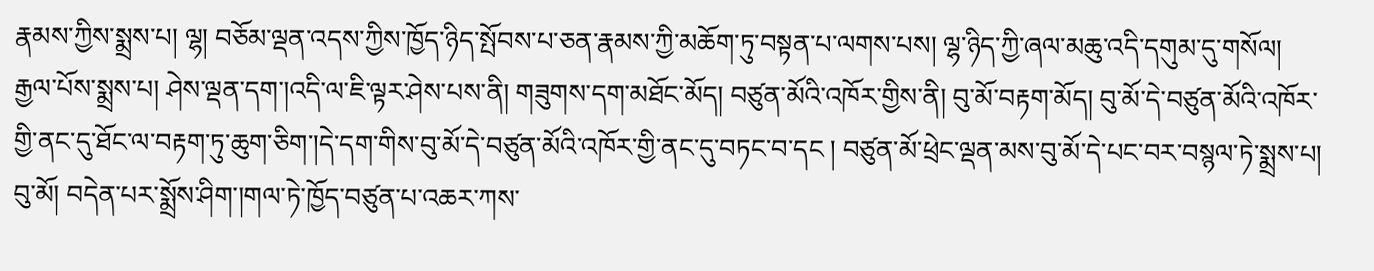རྣམས་ཀྱིས་སྨྲས་པ། ལྷ། བཅོམ་ལྡན་འདས་ཀྱིས་ཁྱོད་ཉིད་སྤོབས་པ་ཅན་རྣམས་ཀྱི་མཆོག་ཏུ་བསྟན་པ་ལགས་པས། ལྷ་ཉིད་ཀྱི་ཞལ་མཆུ་འདི་དགུམ་དུ་གསོལ། རྒྱལ་པོས་སྨྲས་པ། ཤེས་ལྡན་དག་།འདི་ལ་ཇི་ལྟར་ཤེས་པས་ནི། གཟུགས་དག་མཐོང་མོད། བཙུན་མོའི་འཁོར་གྱིས་ནི། བུ་མོ་བརྟག་མོད། བུ་མོ་དེ་བཙུན་མོའི་འཁོར་གྱི་ནང་དུ་ཐོང་ལ་བརྟག་ཏུ་ཆུག་ཅིག་།དེ་དག་གིས་བུ་མོ་དེ་བཙུན་མོའི་འཁོར་གྱི་ནང་དུ་བཏང་བ་དང ། བཙུན་མོ་ཕྲེང་ལྡན་མས་བུ་མོ་དེ་པང་བར་བསྙལ་ཏེ་སྨྲས་པ། བུ་མོ། བདེན་པར་སྨྲོས་ཤིག་།གལ་ཏེ་ཁྱོད་བཙུན་པ་འཆར་ཀས་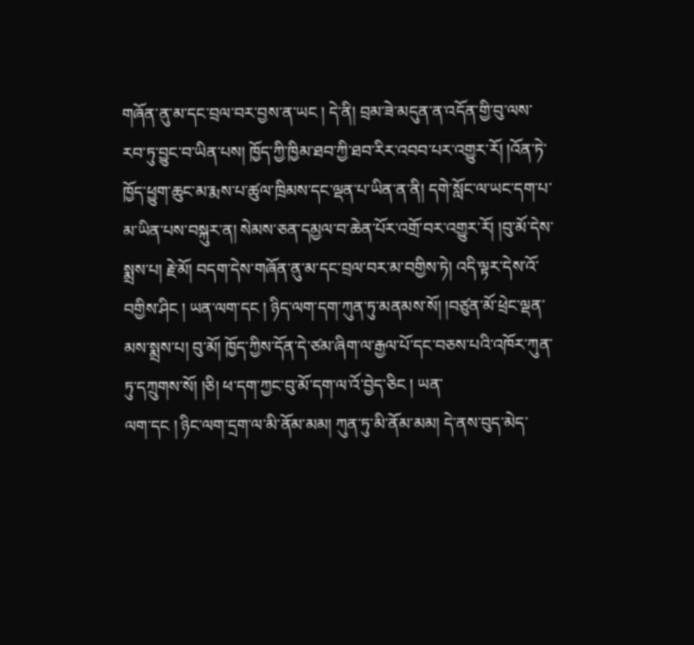གཞོན་ནུ་མ་དང་བྲལ་བར་བྱས་ན་ཡང ། དེ་ནི། བྲམ་ཟེ་མདུན་ན་འདོན་གྱི་བུ་ལས་རབ་ཏུ་བྱུང་བ་ཡིན་པས། ཁྱོད་ཀྱི་ཁྱིམ་ཐབ་ཀྱི་ཐབ་རིར་འབབ་པར་འགྱུར་རོ། །འོན་ཏེ་ཁྱོད་ཕྱུག་ཆུང་མ་རྨས་པ་ཚུལ་ཁྲིམས་དང་ལྡན་པ་ཡིན་ན་ནི། དགེ་སློང་ལ་ཡང་དག་པ་མ་ཡིན་པས་བསྐུར་ན། སེམས་ཅན་དམྱལ་བ་ཆེན་པོར་འགྲོ་བར་འགྱུར་རོ། །བུ་མོ་དེས་སྨྲས་པ། རྗེ་མོ། བདག་དེས་གཞོན་ནུ་མ་དང་བྲལ་བར་མ་བགྱིས་ཏེ། འདི་ལྟར་དེས་འོ་བགྱིས་ཤིང ། ཡན་ལག་དང ། ཉིད་ལག་དག་ཀུན་ཏུ་མནམས་སོ། །བཙུན་མོ་ཕྲེང་ལྡན་མས་སྨྲས་པ། བུ་མོ། ཁྱོད་ཀྱིས་དོན་དེ་ཙམ་ཞིག་ལ་རྒྱལ་པོ་དང་བཅས་པའི་འཁོར་ཀུན་ཏུ་དཀྲུགས་སོ། །ཅི། ཕ་དག་ཀྱང་བུ་མོ་དག་ལ་འོ་བྱེད་ཅིང ། ཡན་
ལག་དང ། ཉིང་ལག་དྲག་ལ་མི་ནོམ་མམ། ཀུན་ཏུ་མི་ནོམ་མམ། དེ་ནས་བུད་མེད་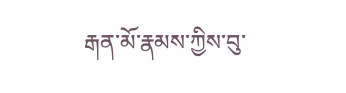རྒན་མོ་རྣམས་ཀྱིས་བུ་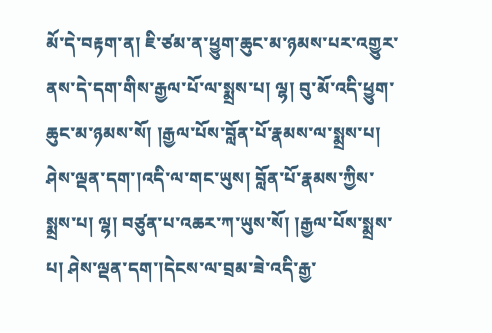མོ་དེ་བརྟག་ན། ཇི་ཙམ་ན་ཕྱུག་ཆུང་མ་ཉམས་པར་འགྱུར་ནས་དེ་དག་གིས་རྒྱལ་པོ་ལ་སྨྲས་པ། ལྷ། བུ་མོ་འདི་ཕྱུག་ཆུང་མ་ཉམས་སོ། །རྒྱལ་པོས་བློན་པོ་རྣམས་ལ་སྨྲས་པ། ཤེས་ལྡན་དག་།འདི་ལ་གང་ཡུས། བློན་པོ་རྣམས་ཀྱིས་སྨྲས་པ། ལྷ། བཙུན་པ་འཆར་ཀ་ཡུས་སོ། །རྒྱལ་པོས་སྨྲས་པ། ཤེས་ལྡན་དག་།དེངས་ལ་བྲམ་ཟེ་འདི་རྒྱ་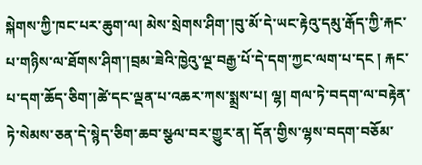སྐེགས་ཀྱི་ཁང་པར་ཆུག་ལ། མེས་སྲེགས་ཤིག་།བུ་མོ་དེ་ཡང་རྟེའུ་དམུ་རྒོད་ཀྱི་རྐང་པ་གཉིས་ལ་ཐོགས་ཤིག་།བྲམ་ཟེའི་ཁྱེའུ་ལྔ་བརྒྱ་པོ་དེ་དག་ཀྱང་ལག་པ་དང ། རྐང་པ་དག་ཆོད་ཅིག་།ཚེ་དང་ལྡན་པ་འཆར་ཀས་སྨྲས་པ། ལྷ། གལ་ཏེ་བདག་ལ་བརྟེན་ཏེ་སེམས་ཅན་དེ་སྙེད་ཅིག་ཆབ་སྩལ་བར་གྱུར་ན། དོན་གྱིས་ལྷས་བདག་བཅོམ་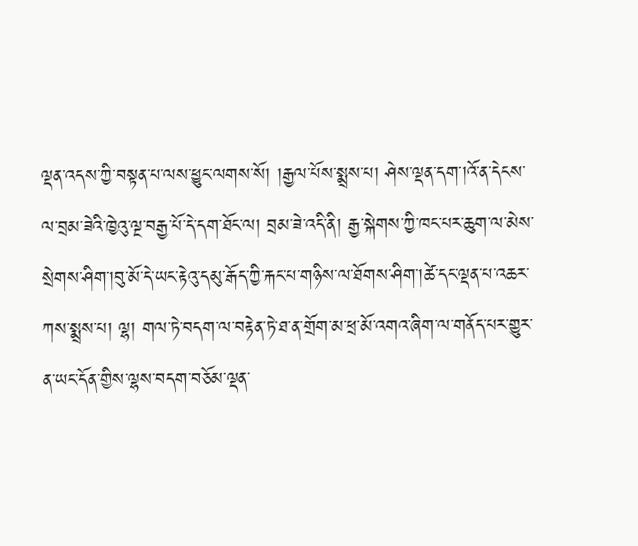ལྡན་འདས་ཀྱི་བསྟན་པ་ལས་ཕྱུང་ལགས་སོ། །རྒྱལ་པོས་སྨྲས་པ། ཤེས་ལྡན་དག་།འོ་ན་དེངས་ལ་བྲམ་ཟེའི་ཁྱེའུ་ལྔ་བརྒྱ་པོ་དེ་དག་ཐོང་ལ། བྲམ་ཟེ་འདི་ནི། རྒྱ་སྐེགས་ཀྱི་ཁང་པར་ཆུག་ལ་མེས་སྲེགས་ཤིག་།བུ་མོ་དེ་ཡང་རྟེའུ་དམུ་རྒོད་ཀྱི་རྐང་པ་གཉིས་ལ་ཐོགས་ཤིག་།ཚེ་དང་ལྡན་པ་འཆར་ཀས་སྨྲས་པ། ལྷ། གལ་ཏེ་བདག་ལ་བརྟེན་ཏེ་ཐ་ན་གྲོག་མ་ཕྲ་མོ་འགའ་ཞིག་ལ་གནོད་པར་གྱུར་ན་ཡང་དོན་གྱིས་ལྷས་བདག་བཅོམ་ལྡན་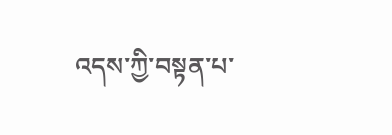འདས་ཀྱི་བསྟན་པ་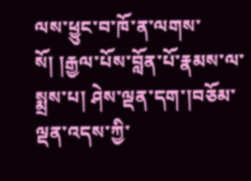ལས་ཕྱུང་བ་ཁོ་ན་ལགས་སོ། །རྒྱལ་པོས་བློན་པོ་རྣམས་ལ་སྨྲས་པ། ཤེས་ལྡན་དག་།བཅོམ་ལྡན་འདས་ཀྱི་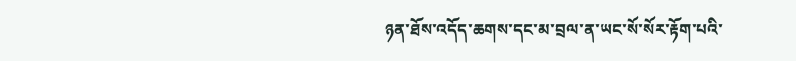ཉན་ཐོས་འདོད་ཆགས་དང་མ་བྲལ་ན་ཡང་སོ་སོར་རྟོག་པའི་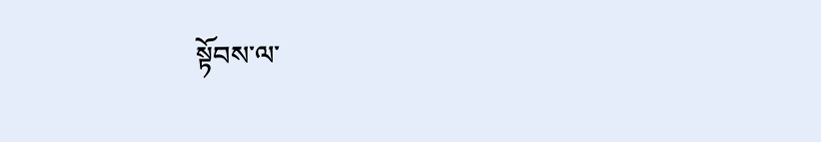སྟོབས་ལ་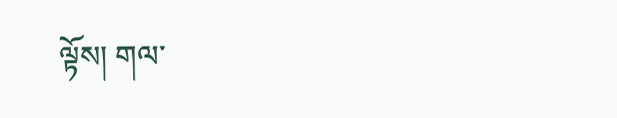ལྟོས། གལ་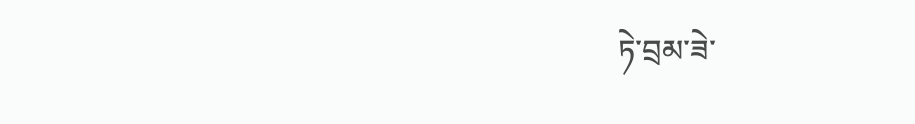ཏེ་བྲམ་ཟེ་